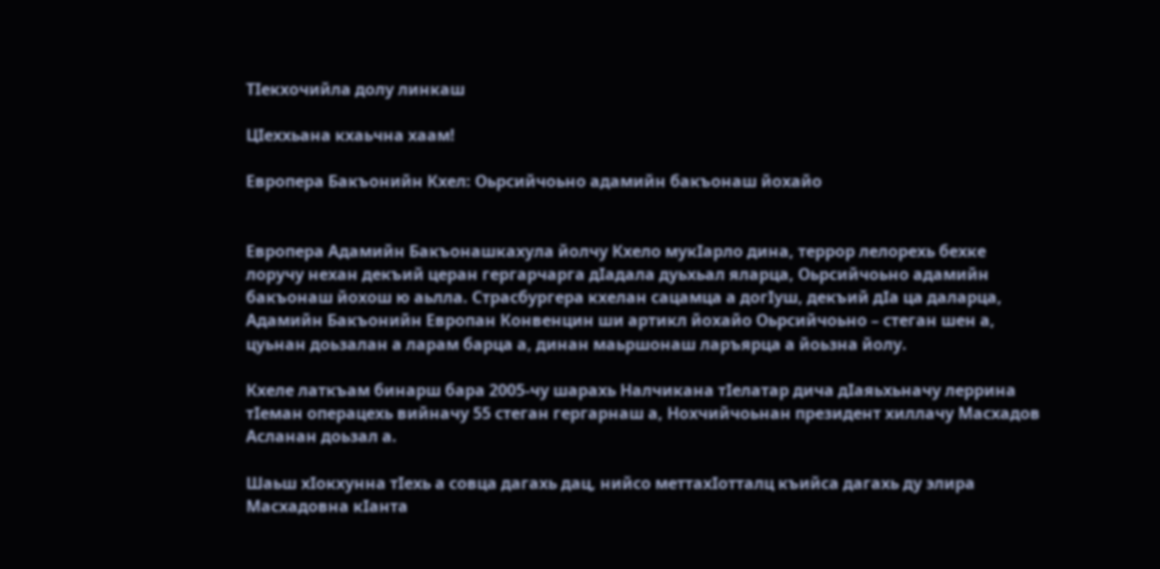ТIекхочийла долу линкаш

ЦIеххьана кхаьчна хаам!

Европера Бакъонийн Кхел: Оьрсийчоьно адамийн бакъонаш йохайо


Европера Адамийн Бакъонашкахула йолчу Кхело мукIарло дина, террор лелорехь бехке лоручу нехан декъий церан гергарчарга дIадала дуьхьал яларца, Оьрсийчоьно адамийн бакъонаш йохош ю аьлла. Страсбургера кхелан сацамца а догIуш, декъий дIа ца даларца, Адамийн Бакъонийн Европан Конвенцин ши артикл йохайо Оьрсийчоьно – стеган шен а, цуьнан доьзалан а ларам барца а, динан маьршонаш ларъярца а йоьзна йолу.

Кхеле латкъам бинарш бара 2005-чу шарахь Налчикана тIелатар дича дIаяьхьначу леррина тIеман операцехь вийначу 55 стеган гергарнаш а, Нохчийчоьнан президент хиллачу Масхадов Асланан доьзал а.

Шаьш хIокхунна тIехь а совца дагахь дац, нийсо меттахIотталц къийса дагахь ду элира Масхадовна кIанта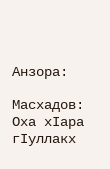Анзора:

Масхадов: Оха хIара гIуллакх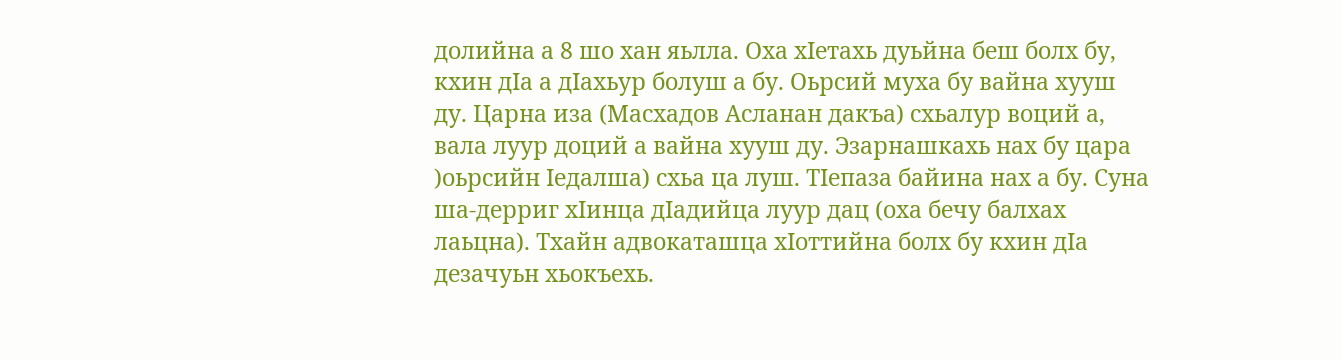долийна а 8 шо хан яьлла. Оха хIетахь дуьйна беш болх бу, кхин дIа а дIахьур болуш а бу. Оьрсий муха бу вайна хууш ду. Царна иза (Масхадов Асланан дакъа) схьалур воций а, вала луур доций а вайна хууш ду. Эзарнашкахь нах бу цара )оьрсийн Iедалша) схьа ца луш. ТIепаза байина нах а бу. Суна ша-дерриг хIинца дIадийца луур дац (оха бечу балхах лаьцна). Тхайн адвокаташца хIоттийна болх бу кхин дIа дезачуьн хьокъехь.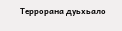Террорана дуьхьало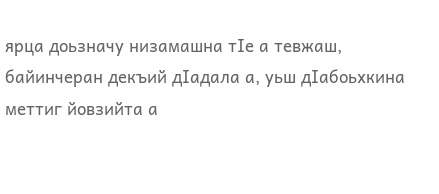ярца доьзначу низамашна тIе а тевжаш, байинчеран декъий дIадала а, уьш дIабоьхкина меттиг йовзийта а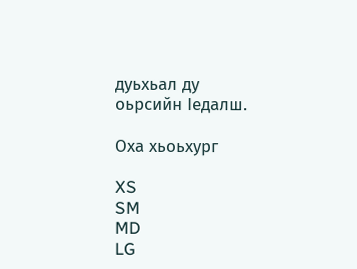дуьхьал ду оьрсийн Iедалш.

Оха хьоьхург

XS
SM
MD
LG